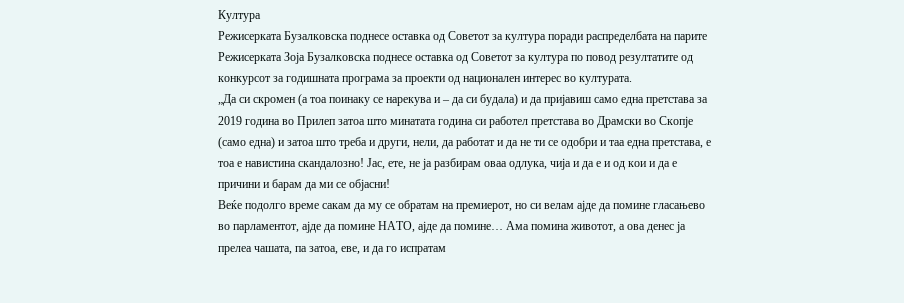Култура
Режисерката Бузалковска поднесе оставка од Советот за култура поради распределбата на парите
Режисерката Зоја Бузалковска поднесе оставка од Советот за култура по повод резултатите од конкурсот за годишната програма за проекти од национален интерес во културата.
„Да си скромен (а тоа поинаку се нарекува и – да си будала) и да пријавиш само една претстава за 2019 година во Прилеп затоа што минатата година си работел претстава во Драмски во Скопје (само една) и затоа што треба и други, нели, да работат и да не ти се одобри и таа една претстава, е тоа е навистина скандалозно! Јас, ете, не ја разбирам оваа одлука, чија и да е и од кои и да е причини и барам да ми се објасни!
Веќе подолго време сакам да му се обратам на премиерот, но си велам ајде да помине гласањево во парламентот, ајде да помине НАТО, ајде да помине… Ама помина животот, а ова денес ја прелеа чашата, па затоа, еве, и да го испратам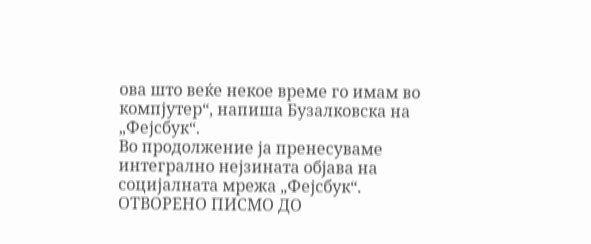ова што веќе некое време го имам во компјутер“, напиша Бузалковска на „Фејсбук“.
Во продолжение ја пренесуваме интегрално нејзината објава на социјалната мрежа „Фејсбук“.
ОТВОРЕНО ПИСМО ДО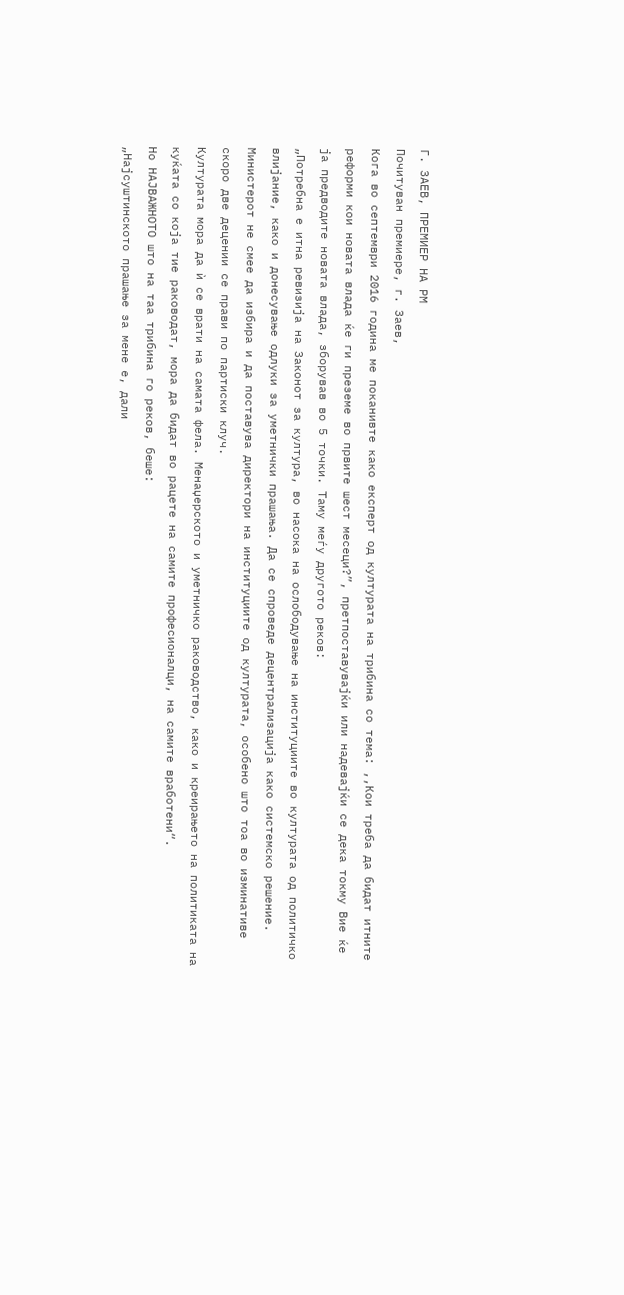Г. ЗАЕВ, ПРЕМИЕР НА РМ
Почитуван премиере, г. Заев,
Кога во септември 2016 година ме поканивте како експерт од културата на трибина со тема: ,,Кои треба да бидат итните реформи кои новата влада ќе ги преземе во првите шест месеци?”, претпоставувајќи или надевајќи се дека токму Вие ќе ја предводите новата влада, зборував во 5 точки. Таму меѓу другото реков:
„Потребна е итна ревизија на Законот за култура, во насока на ослободување на институциите во културата од политичко влијание, како и донесување одлуки за уметнички прашања. Да се спроведе децентрализација како системско решение.
Министерот не смее да избира и да поставува директори на институциите од културата, особено што тоа во изминативе скоро две децении се прави по партиски клуч.
Културата мора да ѝ се врати на самата фела. Менаџерското и уметничко раководство, како и креирањето на политиката на куќата со која тие раководат, мора да бидат во рацете на самите професионалци, на самите вработени“.
Но НАЈВАЖНОТО што на таа трибина го реков, беше:
„Најсуштинското прашање за мене е, дали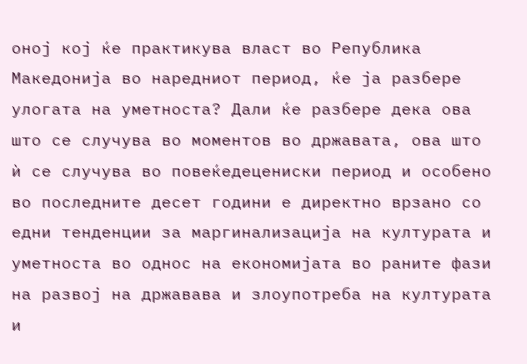оној кој ќе практикува власт во Република Македонија во наредниот период, ќе ја разбере улогата на уметноста? Дали ќе разбере дека ова што се случува во моментов во државата, ова што ѝ се случува во повеќедецениски период и особено во последните десет години е директно врзано со едни тенденции за маргинализација на културата и уметноста во однос на економијата во раните фази на развој на државава и злоупотреба на културата и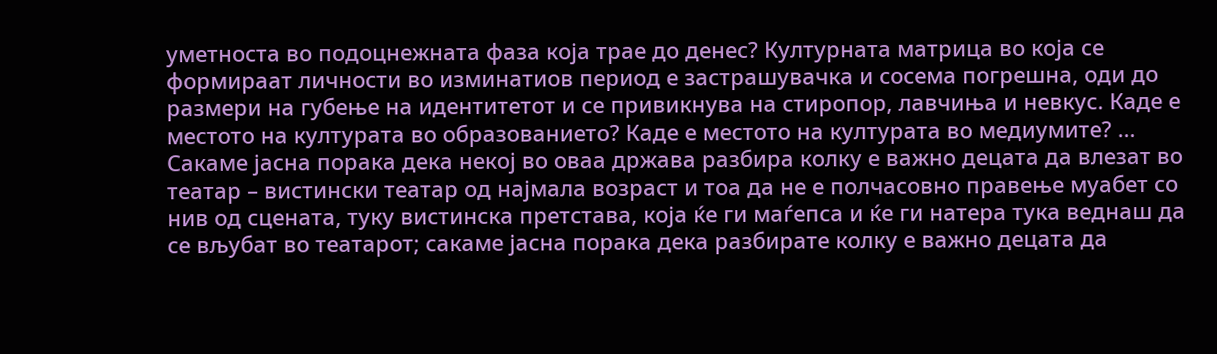уметноста во подоцнежната фаза која трае до денес? Културната матрица во која се формираат личности во изминатиов период е застрашувачка и сосема погрешна, оди до размери на губење на идентитетот и се привикнува на стиропор, лавчиња и невкус. Каде е местото на културата во образованието? Каде е местото на културата во медиумите? … Сакаме јасна порака дека некој во оваа држава разбира колку е важно децата да влезат во театар – вистински театар од најмала возраст и тоа да не е полчасовно правење муабет со нив од сцената, туку вистинска претстава, која ќе ги маѓепса и ќе ги натера тука веднаш да се вљубат во театарот; сакаме јасна порака дека разбирате колку е важно децата да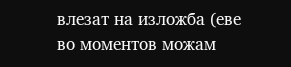влезат на изложба (еве во моментов можам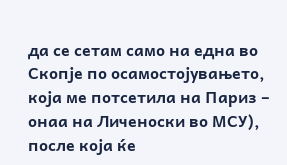да се сетам само на една во Скопје по осамостојувањето, која ме потсетила на Париз – онаа на Личеноски во МСУ), после која ќе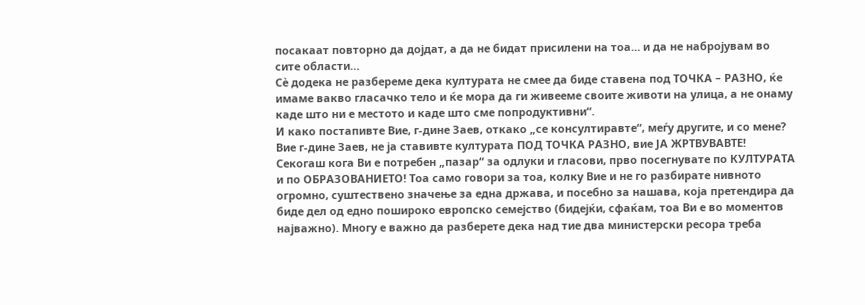посакаат повторно да дојдат, а да не бидат присилени на тоа… и да не набројувам во сите области…
Сѐ додека не разбереме дека културата не смее да биде ставена под ТОЧКА – РАЗНО, ќе имаме вакво гласачко тело и ќе мора да ги живееме своите животи на улица, а не онаму каде што ни е местото и каде што сме попродуктивни“.
И како постапивте Вие, г-дине Заев, откако „се консултиравте“, меѓу другите, и со мене? Вие г-дине Заев, не ја ставивте културата ПОД ТОЧКА РАЗНО, вие ЈА ЖРТВУВАВТЕ! Секогаш кога Ви е потребен „пазар“ за одлуки и гласови, прво посегнувате по КУЛТУРАТА и по ОБРАЗОВАНИЕТО! Тоа само говори за тоа, колку Вие и не го разбирате нивното огромно, суштествено значење за една држава, и посебно за нашава, која претендира да биде дел од едно пошироко европско семејство (бидејќи, сфаќам, тоа Ви е во моментов најважно). Многу е важно да разберете дека над тие два министерски ресора треба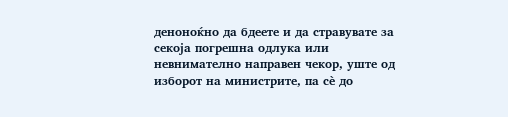деноноќно да бдеете и да стравувате за секоја погрешна одлука или невнимателно направен чекор, уште од изборот на министрите, па сè до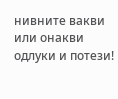нивните вакви или онакви одлуки и потези!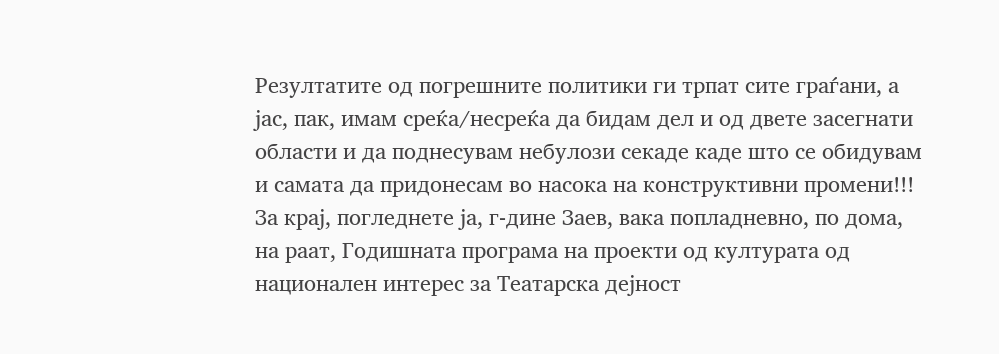Резултатите од погрешните политики ги трпат сите граѓани, а јас, пак, имам среќа/несреќа да бидам дел и од двете засегнати области и да поднесувам небулози секаде каде што се обидувам и самата да придонесам во насока на конструктивни промени!!!
За крај, погледнете ја, г-дине Заев, вака попладневно, по дома, на раат, Годишната програма на проекти од културата од национален интерес за Театарска дејност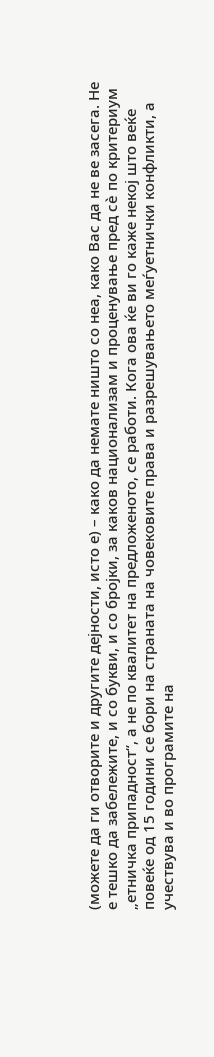(можете да ги отворите и другите дејности, исто е) – како да немате ништо со неа, како Вас да не ве засега. Не е тешко да забележите, и со букви, и со бројки, за каков национализам и проценување пред сè по критериум „етничка припадност“, а не по квалитет на предложеното, се работи. Кога ова ќе ви го каже некој што веќе повеќе од 15 години се бори на страната на човековите права и разрешувањето меѓуетнички конфликти, а учествува и во програмите на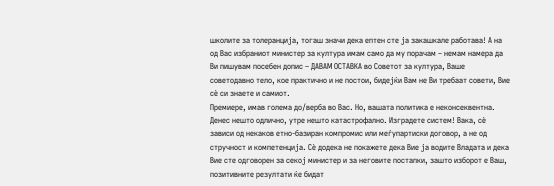школите за толеранција, тогаш значи дека ептен сте ја закашкале работава! А на од Вас избраниот министер за култура имам само да му порачам – немам намера да Ви пишувам посебен допис – ДАВАМ ОСТАВКА во Советот за култура, Ваше советодавно тело, кое практично и не постои, бидејќи Вам не Ви требаат совети, Вие сè си знаете и самиот.
Премиере, имав голема до/верба во Вас. Но, вашата политика е неконсеквентна. Денес нешто одлично, утре нешто катастрофално. Изградете систем! Вака, сè зависи од некаков етно-базиран компромис или меѓупартиски договор, а не од стручност и компетенција. Сè додека не покажете дека Вие ја водите Владата и дека Вие сте одговорен за секој министер и за неговите постапки, зашто изборот е Ваш, позитивните резултати ќе бидат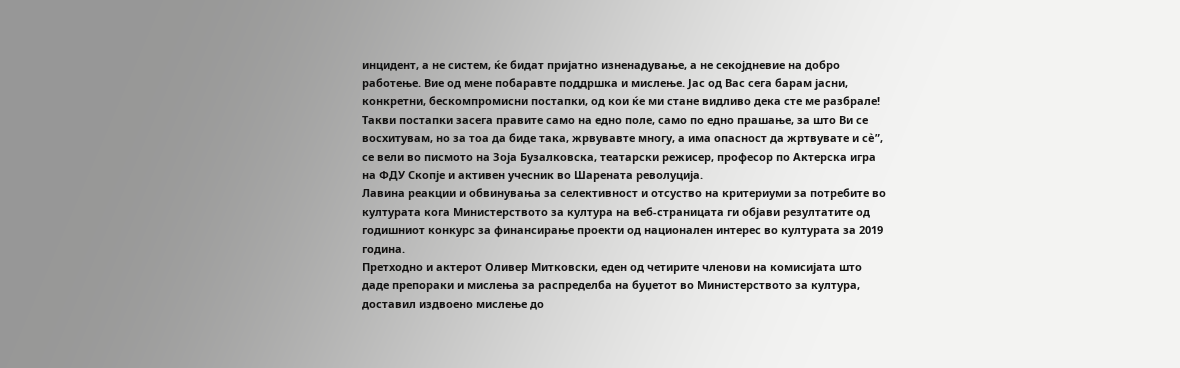инцидент, а не систем, ќе бидат пријатно изненадување, а не секојдневие на добро работење. Вие од мене побаравте поддршка и мислење. Јас од Вас сега барам јасни, конкретни, бескомпромисни постапки, од кои ќе ми стане видливо дека сте ме разбрале! Такви постапки засега правите само на едно поле, само по едно прашање, за што Ви се восхитувам, но за тоа да биде така, жрвувавте многу, а има опасност да жртвувате и сè”, се вели во писмото на Зоја Бузалковска, театарски режисер, професор по Актерска игра на ФДУ Скопје и активен учесник во Шарената револуција.
Лавина реакции и обвинувања за селективност и отсуство на критериуми за потребите во културата кога Министерството за култура на веб-страницата ги објави резултатите од годишниот конкурс за финансирање проекти од национален интерес во културата за 2019 година.
Претходно и актерот Оливер Митковски, еден од четирите членови на комисијата што даде препораки и мислења за распределба на буџетот во Министерството за култура, доставил издвоено мислење до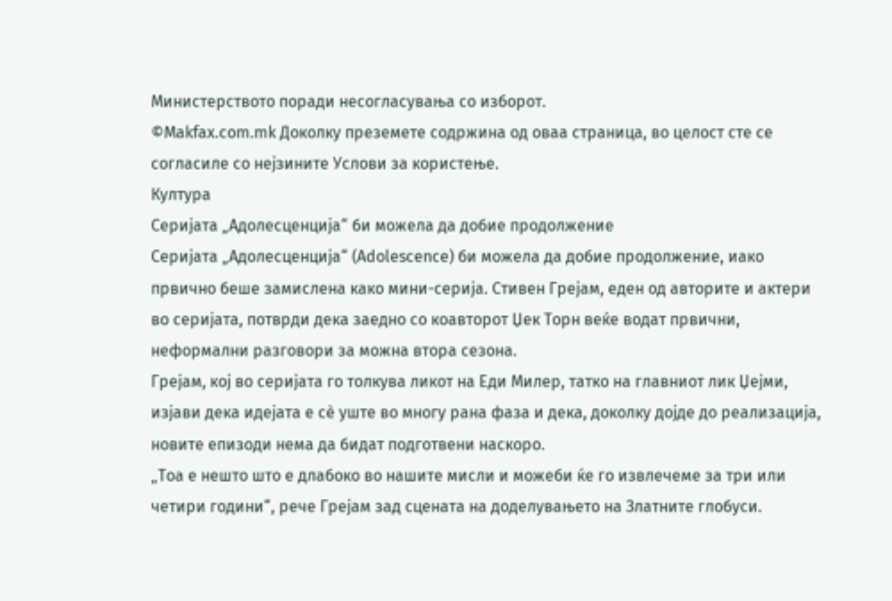Министерството поради несогласувања со изборот.
©Makfax.com.mk Доколку преземете содржина од оваа страница, во целост сте се согласиле со нејзините Услови за користење.
Култура
Серијата „Адолесценција“ би можела да добие продолжение
Серијата „Адолесценција“ (Adolescence) би можела да добие продолжение, иако првично беше замислена како мини-серија. Стивен Грејам, еден од авторите и актери во серијата, потврди дека заедно со коавторот Џек Торн веќе водат првични, неформални разговори за можна втора сезона.
Грејам, кој во серијата го толкува ликот на Еди Милер, татко на главниот лик Џејми, изјави дека идејата е сè уште во многу рана фаза и дека, доколку дојде до реализација, новите епизоди нема да бидат подготвени наскоро.
„Тоа е нешто што е длабоко во нашите мисли и можеби ќе го извлечеме за три или четири години“, рече Грејам зад сцената на доделувањето на Златните глобуси.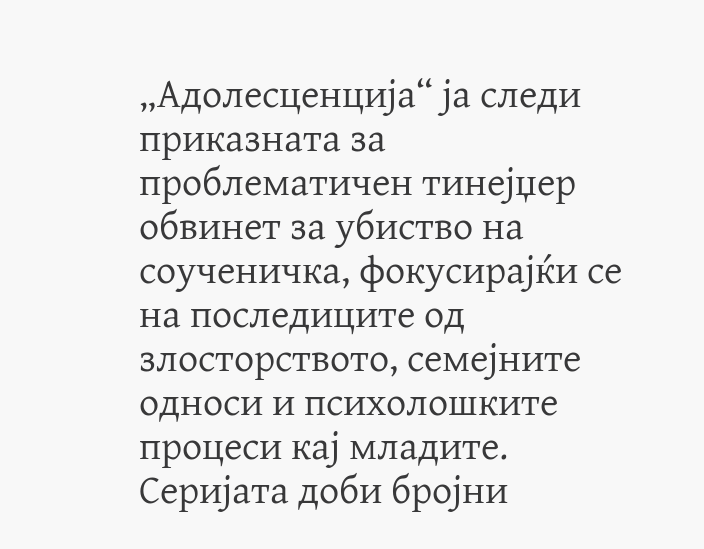„Адолесценција“ ја следи приказната за проблематичен тинејџер обвинет за убиство на соученичка, фокусирајќи се на последиците од злосторството, семејните односи и психолошките процеси кај младите. Серијата доби бројни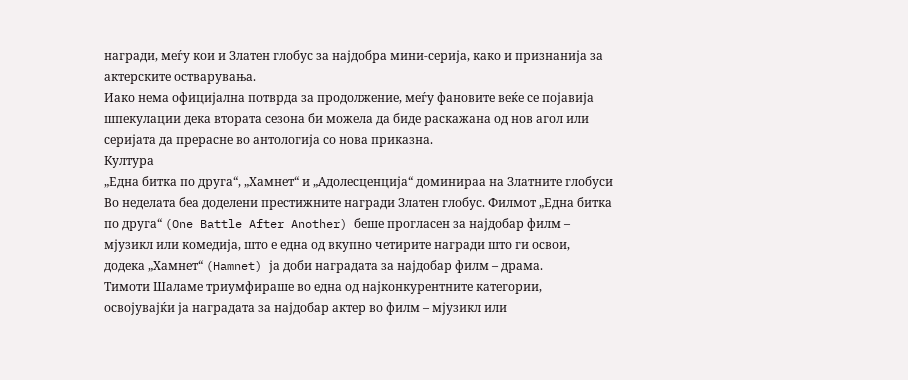награди, меѓу кои и Златен глобус за најдобра мини-серија, како и признанија за актерските остварувања.
Иако нема официјална потврда за продолжение, меѓу фановите веќе се појавија шпекулации дека втората сезона би можела да биде раскажана од нов агол или серијата да прерасне во антологија со нова приказна.
Култура
„Една битка по друга“, „Хамнет“ и „Адолесценција“ доминираа на Златните глобуси
Во неделата беа доделени престижните награди Златен глобус. Филмот „Една битка по друга“ (One Battle After Another) беше прогласен за најдобар филм – мјузикл или комедија, што е една од вкупно четирите награди што ги освои, додека „Хамнет“ (Hamnet) ја доби наградата за најдобар филм – драма.
Тимоти Шаламе триумфираше во една од најконкурентните категории, освојувајќи ја наградата за најдобар актер во филм – мјузикл или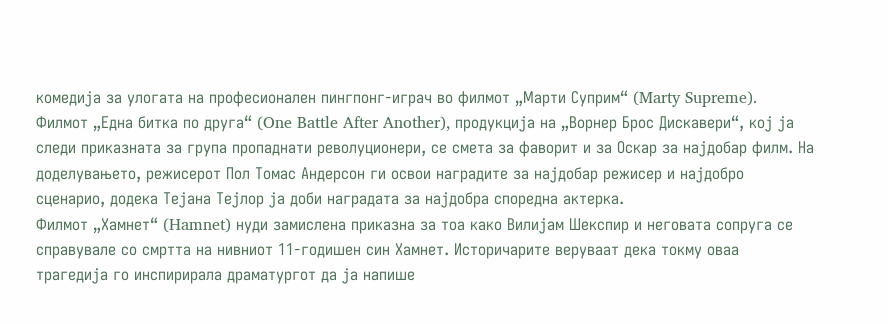комедија за улогата на професионален пингпонг-играч во филмот „Марти Суприм“ (Marty Supreme).
Филмот „Една битка по друга“ (One Battle After Another), продукција на „Ворнер Брос Дискавери“, кој ја следи приказната за група пропаднати револуционери, се смета за фаворит и за Оскар за најдобар филм. На доделувањето, режисерот Пол Томас Андерсон ги освои наградите за најдобар режисер и најдобро сценарио, додека Тејана Тејлор ја доби наградата за најдобра споредна актерка.
Филмот „Хамнет“ (Hamnet) нуди замислена приказна за тоа како Вилијам Шекспир и неговата сопруга се справувале со смртта на нивниот 11-годишен син Хамнет. Историчарите веруваат дека токму оваа трагедија го инспирирала драматургот да ја напише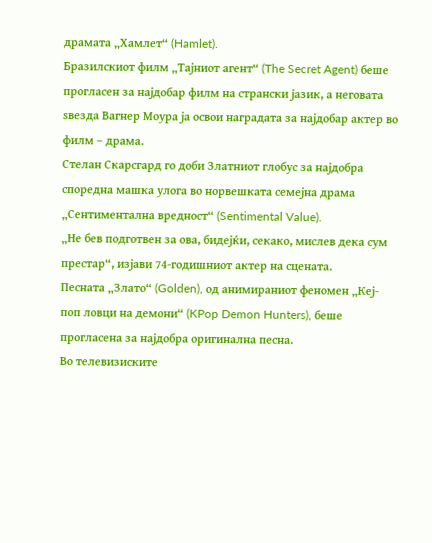драмата „Хамлет“ (Hamlet).
Бразилскиот филм „Тајниот агент“ (The Secret Agent) беше прогласен за најдобар филм на странски јазик, а неговата ѕвезда Вагнер Моура ја освои наградата за најдобар актер во филм – драма.
Стелан Скарсгард го доби Златниот глобус за најдобра споредна машка улога во норвешката семејна драма „Сентиментална вредност“ (Sentimental Value).
„Не бев подготвен за ова, бидејќи, секако, мислев дека сум престар“, изјави 74-годишниот актер на сцената.
Песната „Злато“ (Golden), од анимираниот феномен „Кеј-поп ловци на демони“ (KPop Demon Hunters), беше прогласена за најдобра оригинална песна.
Во телевизиските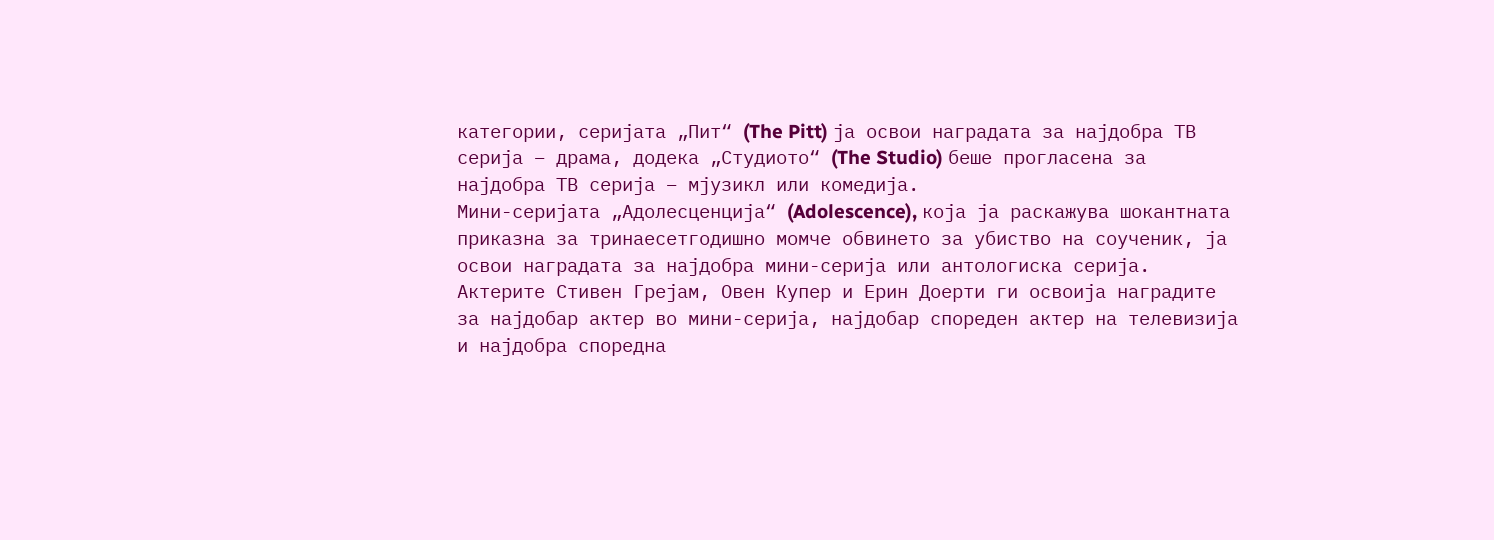категории, серијата „Пит“ (The Pitt) ја освои наградата за најдобра ТВ серија – драма, додека „Студиото“ (The Studio) беше прогласена за најдобра ТВ серија – мјузикл или комедија.
Мини-серијата „Адолесценција“ (Adolescence), која ја раскажува шокантната приказна за тринаесетгодишно момче обвинето за убиство на соученик, ја освои наградата за најдобра мини-серија или антологиска серија.
Актерите Стивен Грејам, Овен Купер и Ерин Доерти ги освоија наградите за најдобар актер во мини-серија, најдобар спореден актер на телевизија и најдобра споредна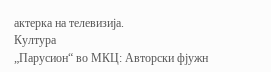актерка на телевизија.
Култура
„Парусион“ во МКЦ: Авторски фјужн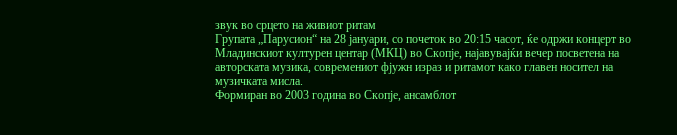звук во срцето на живиот ритам
Групата „Парусион“ на 28 јануари, со почеток во 20:15 часот, ќе одржи концерт во Младинскиот културен центар (МКЦ) во Скопје, најавувајќи вечер посветена на авторската музика, современиот фјужн израз и ритамот како главен носител на музичката мисла.
Формиран во 2003 година во Скопје, ансамблот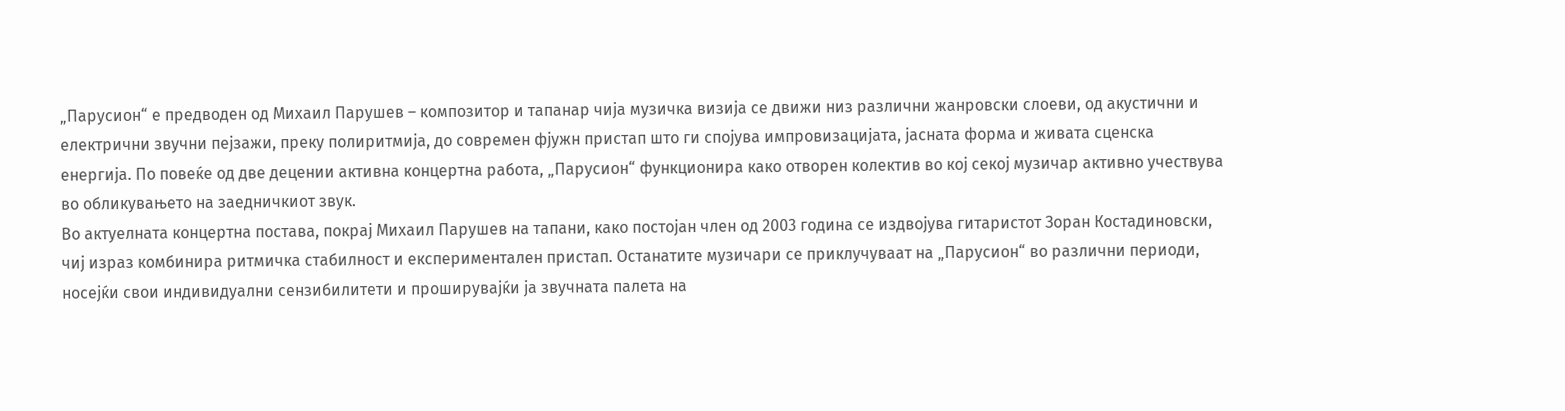„Парусион“ е предводен од Михаил Парушев – композитор и тапанар чија музичка визија се движи низ различни жанровски слоеви, од акустични и електрични звучни пејзажи, преку полиритмија, до современ фјужн пристап што ги спојува импровизацијата, јасната форма и живата сценска енергија. По повеќе од две децении активна концертна работа, „Парусион“ функционира како отворен колектив во кој секој музичар активно учествува во обликувањето на заедничкиот звук.
Во актуелната концертна постава, покрај Михаил Парушев на тапани, како постојан член од 2003 година се издвојува гитаристот Зоран Костадиновски, чиј израз комбинира ритмичка стабилност и експериментален пристап. Останатите музичари се приклучуваат на „Парусион“ во различни периоди, носејќи свои индивидуални сензибилитети и проширувајќи ја звучната палета на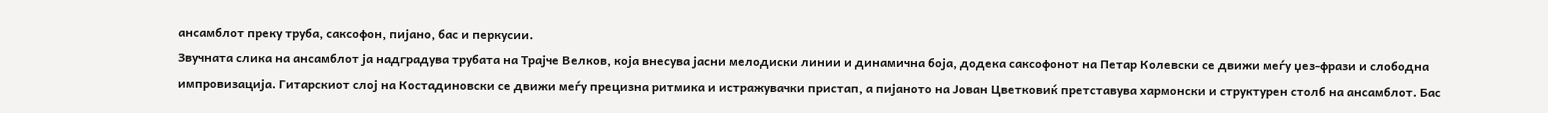ансамблот преку труба, саксофон, пијано, бас и перкусии.
Звучната слика на ансамблот ја надградува трубата на Трајче Велков, која внесува јасни мелодиски линии и динамична боја, додека саксофонот на Петар Колевски се движи меѓу џез-фрази и слободна импровизација. Гитарскиот слој на Костадиновски се движи меѓу прецизна ритмика и истражувачки пристап, а пијаното на Јован Цветковиќ претставува хармонски и структурен столб на ансамблот. Бас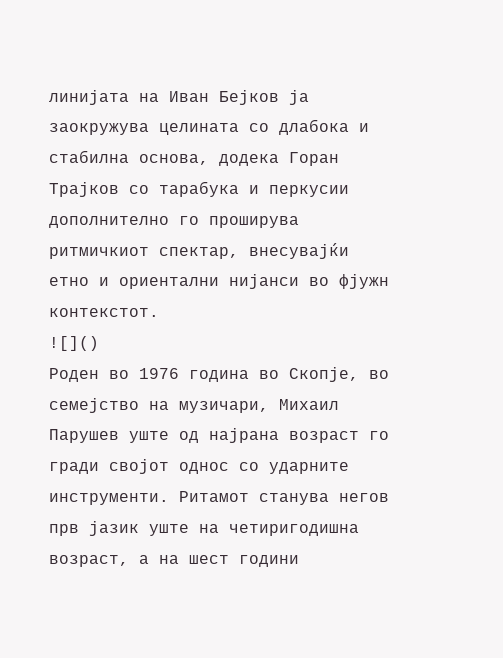линијата на Иван Бејков ја заокружува целината со длабока и стабилна основа, додека Горан Трајков со тарабука и перкусии дополнително го проширува ритмичкиот спектар, внесувајќи етно и ориентални нијанси во фјужн контекстот.
![]()
Роден во 1976 година во Скопје, во семејство на музичари, Михаил Парушев уште од најрана возраст го гради својот однос со ударните инструменти. Ритамот станува негов прв јазик уште на четиригодишна возраст, а на шест години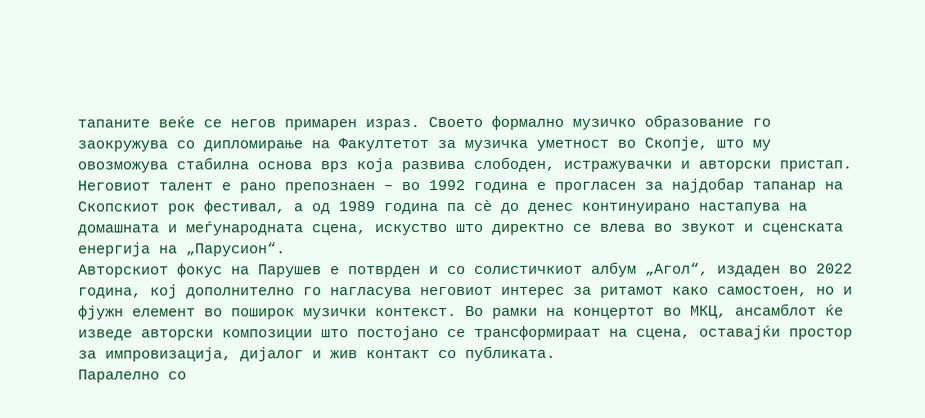тапаните веќе се негов примарен израз. Своето формално музичко образование го заокружува со дипломирање на Факултетот за музичка уметност во Скопје, што му овозможува стабилна основа врз која развива слободен, истражувачки и авторски пристап.
Неговиот талент е рано препознаен – во 1992 година е прогласен за најдобар тапанар на Скопскиот рок фестивал, а од 1989 година па сè до денес континуирано настапува на домашната и меѓународната сцена, искуство што директно се влева во звукот и сценската енергија на „Парусион“.
Авторскиот фокус на Парушев е потврден и со солистичкиот албум „Агол“, издаден во 2022 година, кој дополнително го нагласува неговиот интерес за ритамот како самостоен, но и фјужн елемент во поширок музички контекст. Во рамки на концертот во МКЦ, ансамблот ќе изведе авторски композиции што постојано се трансформираат на сцена, оставајќи простор за импровизација, дијалог и жив контакт со публиката.
Паралелно со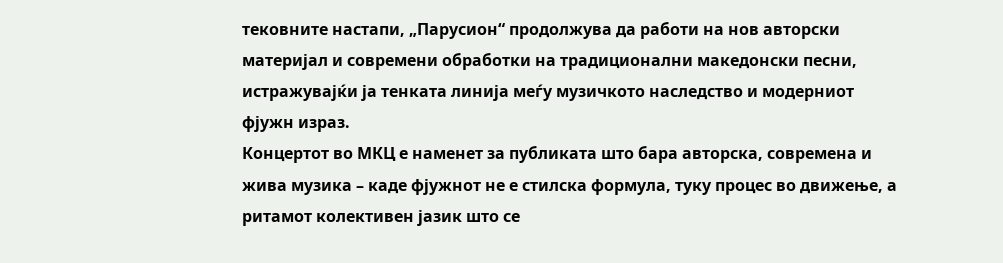тековните настапи, „Парусион“ продолжува да работи на нов авторски материјал и современи обработки на традиционални македонски песни, истражувајќи ја тенката линија меѓу музичкото наследство и модерниот фјужн израз.
Концертот во МКЦ е наменет за публиката што бара авторска, современа и жива музика – каде фјужнот не е стилска формула, туку процес во движење, а ритамот колективен јазик што се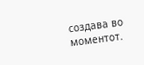создава во моментот.